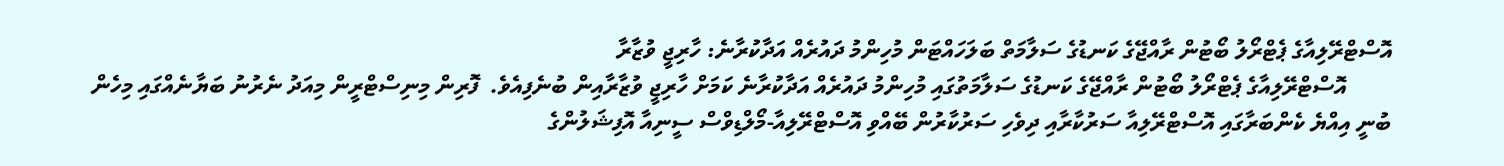އޮސްޓްރޭލިއާގެ ޕެޓްރޯލު ބޯޓުން ރާއްޖޭގެ ކަނޑުގެ ސަލާމަތް ބަލަހައްޓަން މުހިންމު ދައުރެއް އަދާކުރާނެ: ހާރިޖީ ވުޒާރާ
        އޮސްޓްރޭލިއާގެ ޕެޓްރޯލު ބޯޓުން ރާއްޖޭގެ ކަނޑުގެ ސަލާމަތުގައި މުހިންމު ދައުރެއް އަދާކުރާނެ ކަމަށް ހާރިޖީ ވުޒާރާއިން ބުނެފިއެވެ.  ފޮރިން މިނިސްޓްރީން މިއަދު ނެރުނު ބަޔާނެއްގައި މިހެން ބުނީ އިއްޔެ ކެންބަރާގައި އޮސްޓްރޭލިއާ ސަރުކާރާއި ދިވެހި ސަރުކާރުން ބޭއްވި އޮސްޓްރޭލިއާ-މޯލްޑިވްސް ސީނިއާ އޮފިޝަލުންގެ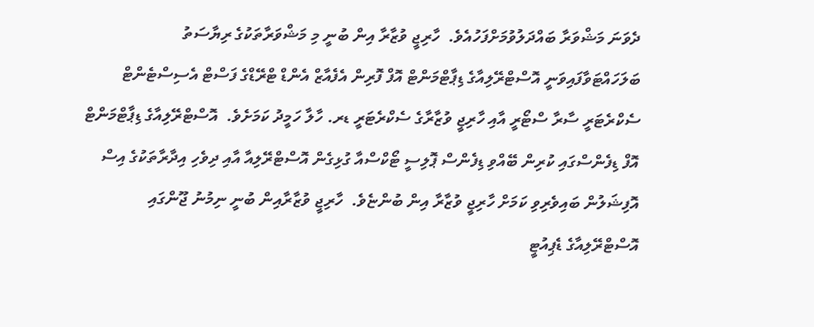ދެވަނަ މަޝްވަރާ ބައްދަލުވުމަށްފަހުއެވެ.  ހާރިޖީ ވުޒާރާ އިން ބުނީ މި މަޝްވަރާތަކުގެ ރިޔާސަތު ބަލަހައްޓަވާފައިވަނީ އޮސްޓްރޭލިއާގެ ޑިޕާޓްމަންޓް އޮފް ފޮރިން އެފެއާޒް އެންޑް ޓްރޭޑްގެ ފަސްޓް އެސިސްޓެންޓް ސެކްރެޓަރީ ސާރާ ސްޓޯރީ އާއި ހާރިޖީ ވުޒާރާގެ ސެކްރެޓަރީ ޑރ. ހާލާ ހަމީދު ކަމަށެވެ.  އޮސްޓްރޭލިއާގެ ޑިޕާޓްމަންޓް އޮފް ޑިފެންސްގައި ކުރިން ބޭއްވި ޑިފެންސް ޕޮލިސީ ޓޯކްސްއާ ގުޅިގެން އޮސްޓްރޭލިއާ އާއި ދިވެހި އިދާރާތަކުގެ އިސް އޮފިޝަލުން ބައިވެރިވި ކަމަށް ހާރިޖީ ވުޒާރާ އިން ބުންޏެވެ.  ހާރިޖީ ވުޒާރާއިން ބުނީ ނިމުނު ޖޫންގައި އޮސްޓްރޭލިއާގެ ޑެޕިއުޓީ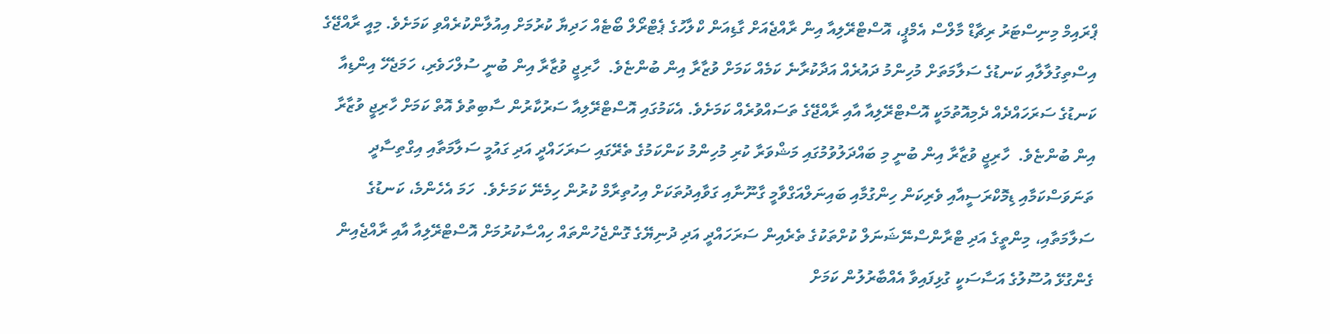ޕްރައިމް މިނިސްޓަރު ރިޗާޑް މާލްސް އެމްޕީ، އޮސްޓްރޭލިއާ އިން ރާއްޖެއަށް ގާޑިއަން ކްލާހުގެ ޕެޓްރޯލް ބޯޓެއް ހަދިޔާ ކުރުމަށް އިއުލާންކުރެއްވި ކަމަށެވެ. މިއީ ރާއްޖޭގެ އިސްތިގުލާލާއި ކަނޑުގެ ސަލާމަތަށް މުހިންމު ދައުރެއް އަދާކުރާނެ ކަމެއް ކަމަށް ވުޒާރާ އިން ބުންޏެވެ.  ހާރިޖީ ވުޒާރާ އިން ބުނީ ސުލްހަވެރި، ހަމަޖެހޭ އިންޑިއާ ކަނޑުގެ ސަރަހައްދެއް ދެމިއޮތުމަކީ އޮސްޓްރޭލިއާ އާއި ރާއްޖޭގެ ތަސައްވުރެއް ކަމަށެވެ. އެކަމުގައި އޮސްޓްރޭލިއާ ސަރުކާރުން ސާބިތުވެ އޮތް ކަމަށް ހާރިޖީ ވުޒާރާ އިން ބުންޏެވެ.  ހާރިޖީ ވުޒާރާ އިން ބުނީ މި ބައްދަލުވުމުގައި މަޝްވަރާ ކުރި މުހިންމު ކަންކަމުގެ ތެރޭގައި ސަރަހައްދީ އަދި ގައުމީ ސަލާމަތާއި އިގްތިސާދީ ތަނަވަސްކަމާއި ޑިމޮކްރަސީއާއި ވެރިކަން ހިންގުމާއި ބައިނަލްއަގްވާމީ ގާނޫނާއި ގަވާއިދުތަކަށް އިހުތިރާމް ކުރުން ހިމެނޭ ކަމަށެވެ.  ހަމަ އެހެންމެ، ކަނޑުގެ ސަލާމަތާއި، މިންތީގެ އަދި ޓްރާންސްނޭޝަނަލް ކުށްތަކުގެ ތެރެއިން ސަރަހައްދީ އަދި ދުނިޔޭގެ ގޮންޖެހުންތައް ހިއްސާކުރުމަށް އޮސްޓްރޭލިއާ އާއި ރާއްޖެއިން ގެންގުޅޭ އުސޫލުގެ އަސާސަކީ ގުޅިފައިވާ އެއްބާރުލުން ކަމަށް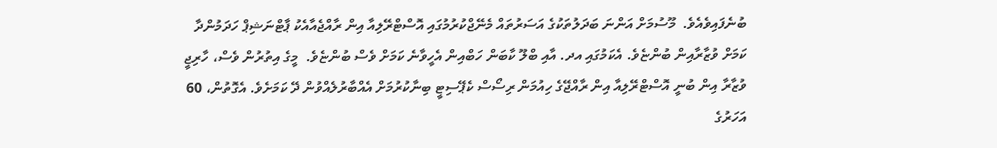ބުނެފައިވެއެވެ.  މޫސުމަށް އަންނަ ބަދަލުތަކުގެ އަސަރުތައް މެނޭޖްކުރުމުގައި އޮސްޓްރޭލިއާ އިން ރާއްޖެއާއެކު ޕާޓްނަޝިޕް ހަދަމުންދާ ކަމަށް ވުޒާރާއިން ބުންޏެވެ. އެކަމުގައި އދ. އާއި ބްލޫ ކާބަން ހަބްއިން އެހީވާނެ ކަމަށް ވެސް ބުންޏެވެ.  މީގެ އިތުރުން ވެސް، ހާރިޖީ ވުޒާރާ އިން ބުނީ އޮސްޓްރޭލިއާ އިން ރާއްޖޭގެ ހިއުމަން ރިސޯސް ކެޕޭސިޓީ ބިނާކުރުމަށް އެއްބާރުލެއްވުން ދޭ ކަމަށެވެ. އެގޮތުން، 60 އަހަރުގެ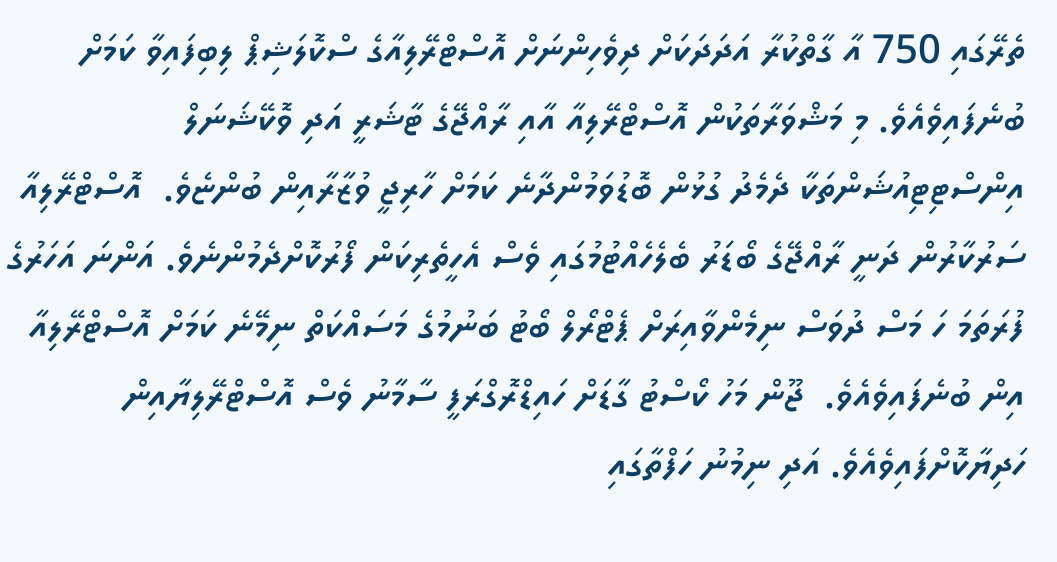ތެރޭގައި 750 އާ ގާތްކުރާ އަދަދަކަށް ދިވެހިންނަށް އޮސްޓްރޭލިއާގެ ސްކޮލަޝިޕް ލިބިފައިވާ ކަމަށް ބުނެފައިވެއެވެ. މި މަޝްވަރާތަކުން އޮސްޓްރޭލިއާ އާއި ރާއްޖޭގެ ޓާޝަރީ އަދި ވޮކޭޝަނަލް އިންސްޓިޓިއުޝަންތަކާ ދެމެދު ގުޅުން ބޮޑުވަމުންދާނެ ކަމަށް ހާރިޖީ ވުޒާރާއިން ބުންޏެވެ.  އޮސްޓްރޭލިއާ ސަރުކާރުން ދަނީ ރާއްޖޭގެ ބޯޑަރު ބެލެހެއްޓުމުގައި ވެސް އެހީތެރިކަން ފޯރުކޮށްދެމުންނެވެ. އަންނަ އަހަރުގެ ފުރަތަމަ ހަ މަސް ދުވަސް ނިމެންވާއިރަށް ޕެޓްރޯލް ބޯޓު ބަނުމުގެ މަސައްކަތް ނިމޭނެ ކަމަށް އޮސްޓްރޭލިއާ އިން ބުނެފައިވެއެވެ.  ޖޫން މަހު ކޯސްޓު ގާޑަށް ހައިޑްރޮގްރަފީ ސާމާނު ވެސް އޮސްޓްރޭލިޔާއިން ހަދިޔާކޮށްފައިވެއެވެ. އަދި ނިމުނު ހަފްތާގައި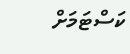ކަސްޓަމަށް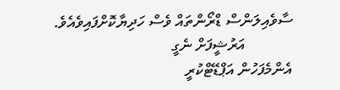ސާވެއިލަންސް ޑްރޯންތައް ވެސް ހަދިޔާކޮށްފައިވެއެވެ.
            އަރުޝީފަށް ނެގީ
އެންމެފަހުން އަޕްޑޭޓްކުރީ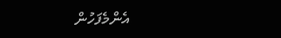އެންމެފަހުން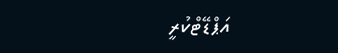އަޕްޑޭޓްކުރީ